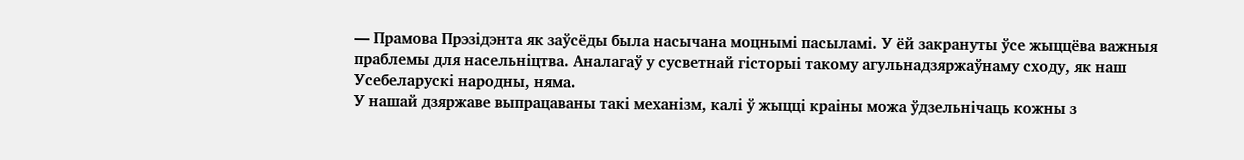— Прамова Прэзідэнта як заўсёды была насычана моцнымі пасыламі. У ёй закрануты ўсе жыццёва важныя праблемы для насельніцтва. Аналагаў у сусветнай гісторыі такому агульнадзяржаўнаму сходу, як наш Усебеларускі народны, няма.
У нашай дзяржаве выпрацаваны такі механізм, калі ў жыцці краіны можа ўдзельнічаць кожны з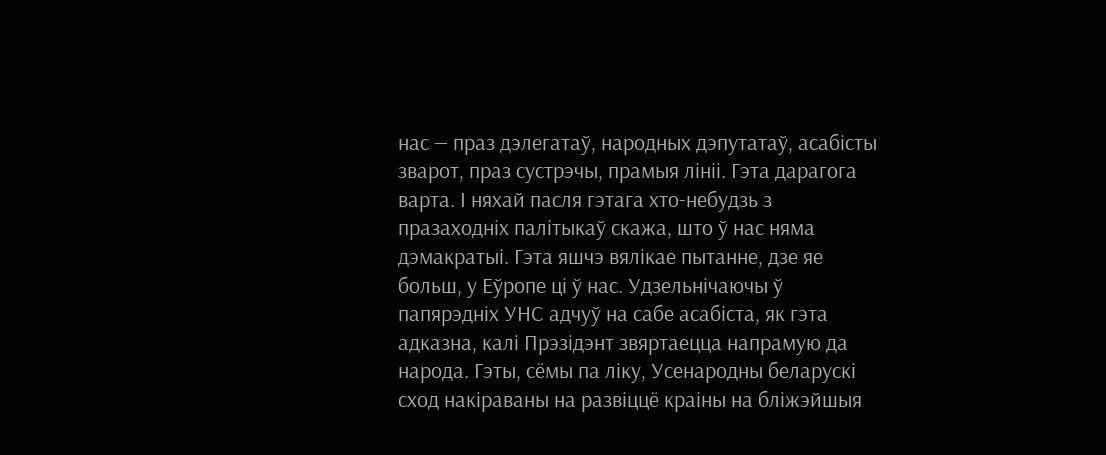нас — праз дэлегатаў, народных дэпутатаў, асабісты зварот, праз сустрэчы, прамыя лініі. Гэта дарагога варта. І няхай пасля гэтага хто-небудзь з празаходніх палітыкаў скажа, што ў нас няма дэмакратыі. Гэта яшчэ вялікае пытанне, дзе яе больш, у Еўропе ці ў нас. Удзельнічаючы ў папярэдніх УНС адчуў на сабе асабіста, як гэта адказна, калі Прэзідэнт звяртаецца напрамую да народа. Гэты, сёмы па ліку, Усенародны беларускі сход накіраваны на развіццё краіны на бліжэйшыя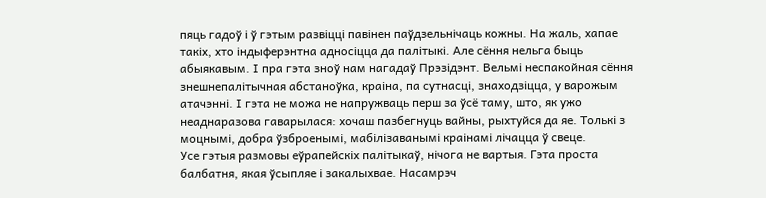пяць гадоў і ў гэтым развіцці павінен паўдзельнічаць кожны. На жаль, хапае такіх, хто індыферэнтна адносіцца да палітыкі. Але сёння нельга быць абыякавым. І пра гэта зноў нам нагадаў Прэзідэнт. Вельмі неспакойная сёння знешнепалітычная абстаноўка, краіна, па сутнасці, знаходзіцца, у варожым атачэнні. І гэта не можа не напружваць перш за ўсё таму, што, як ужо неаднаразова гаварылася: хочаш пазбегнуць вайны, рыхтуйся да яе. Толькі з моцнымі, добра ўзброенымі, мабілізаванымі краінамі лічацца ў свеце.
Усе гэтыя размовы еўрапейскіх палітыкаў, нічога не вартыя. Гэта проста балбатня, якая ўсыпляе і закалыхвае. Насамрэч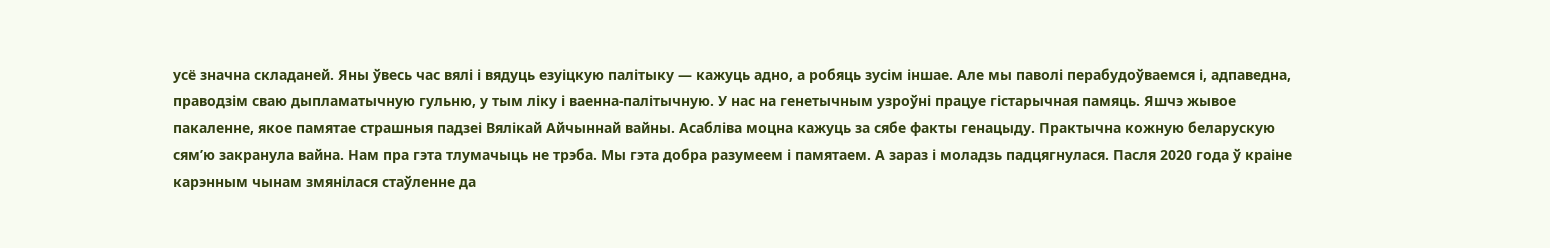усё значна складаней. Яны ўвесь час вялі і вядуць езуіцкую палітыку — кажуць адно, а робяць зусім іншае. Але мы паволі перабудоўваемся і, адпаведна, праводзім сваю дыпламатычную гульню, у тым ліку і ваенна-палітычную. У нас на генетычным узроўні працуе гістарычная памяць. Яшчэ жывое пакаленне, якое памятае страшныя падзеі Вялікай Айчыннай вайны. Асабліва моцна кажуць за сябе факты генацыду. Практычна кожную беларускую сям’ю закранула вайна. Нам пра гэта тлумачыць не трэба. Мы гэта добра разумеем і памятаем. А зараз і моладзь падцягнулася. Пасля 2020 года ў краіне карэнным чынам змянілася стаўленне да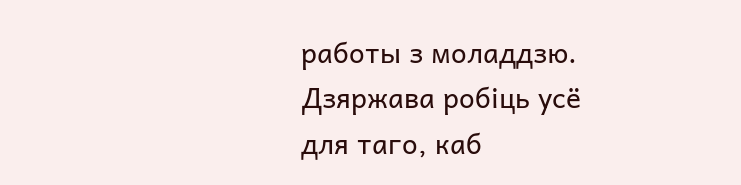работы з моладдзю. Дзяржава робіць усё для таго, каб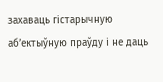захаваць гістарычную аб’ектыўную праўду і не даць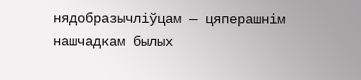нядобразычліўцам — цяперашнім нашчадкам былых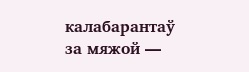калабарантаў за мяжой —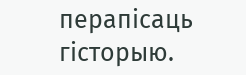перапісаць гісторыю.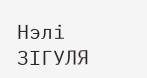Нэлі ЗІГУЛЯ